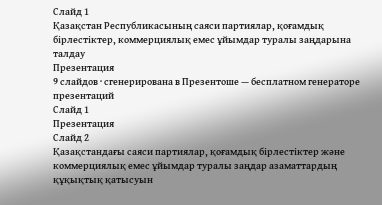Слайд 1
Қазақстан Республикасының саяси партиялар, қоғамдық бірлестіктер, коммерциялық емес ұйымдар туралы заңдарына талдау
Презентация
9 слайдов · сгенерирована в Презентоше — бесплатном генераторе презентаций
Слайд 1
Презентация
Слайд 2
Қазақстандағы саяси партиялар, қоғамдық бірлестіктер және коммерциялық емес ұйымдар туралы заңдар азаматтардың құқықтық қатысуын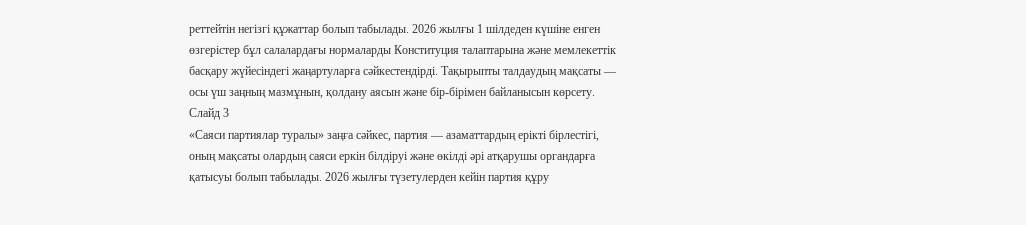реттейтін негізгі құжаттар болып табылады. 2026 жылғы 1 шілдеден күшіне енген өзгерістер бұл салалардағы нормаларды Конституция талаптарына және мемлекеттік басқару жүйесіндегі жаңартуларға сәйкестендірді. Тақырыпты талдаудың мақсаты — осы үш заңның мазмұнын, қолдану аясын және бір-бірімен байланысын көрсету.
Слайд 3
«Саяси партиялар туралы» заңға сәйкес, партия — азаматтардың ерікті бірлестігі, оның мақсаты олардың саяси еркін білдіруі және өкілді әрі атқарушы органдарға қатысуы болып табылады. 2026 жылғы түзетулерден кейін партия құру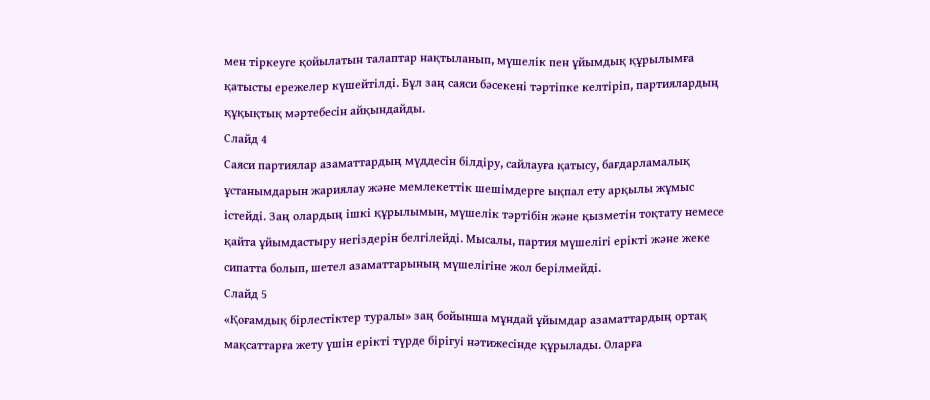мен тіркеуге қойылатын талаптар нақтыланып, мүшелік пен ұйымдық құрылымға қатысты ережелер күшейтілді. Бұл заң саяси бәсекені тәртіпке келтіріп, партиялардың құқықтық мәртебесін айқындайды.
Слайд 4
Саяси партиялар азаматтардың мүддесін білдіру, сайлауға қатысу, бағдарламалық ұстанымдарын жариялау және мемлекеттік шешімдерге ықпал ету арқылы жұмыс істейді. Заң олардың ішкі құрылымын, мүшелік тәртібін және қызметін тоқтату немесе қайта ұйымдастыру негіздерін белгілейді. Мысалы, партия мүшелігі ерікті және жеке сипатта болып, шетел азаматтарының мүшелігіне жол берілмейді.
Слайд 5
«Қоғамдық бірлестіктер туралы» заң бойынша мұндай ұйымдар азаматтардың ортақ мақсаттарға жету үшін ерікті түрде бірігуі нәтижесінде құрылады. Оларға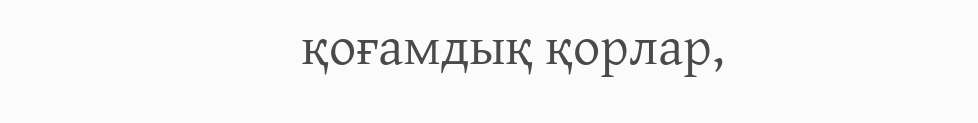қоғамдық қорлар,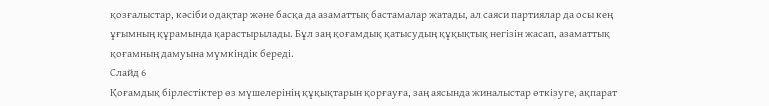қозғалыстар, кәсіби одақтар және басқа да азаматтық бастамалар жатады, ал саяси партиялар да осы кең ұғымның құрамында қарастырылады. Бұл заң қоғамдық қатысудың құқықтық негізін жасап, азаматтық қоғамның дамуына мүмкіндік береді.
Слайд 6
Қоғамдық бірлестіктер өз мүшелерінің құқықтарын қорғауға, заң аясында жиналыстар өткізуге, ақпарат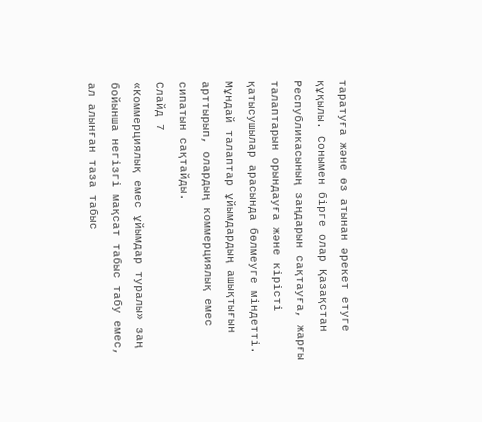таратуға және өз атынан әрекет етуге құқылы. Сонымен бірге олар Қазақстан Республикасының заңдарын сақтауға, жарғы талаптарын орындауға және кірісті қатысушылар арасында бөлмеуге міндетті. Мұндай талаптар ұйымдардың ашықтығын арттырып, олардың коммерциялық емес сипатын сақтайды.
Слайд 7
«Коммерциялық емес ұйымдар туралы» заң бойынша негізгі мақсат табыс табу емес, ал алынған таза табыс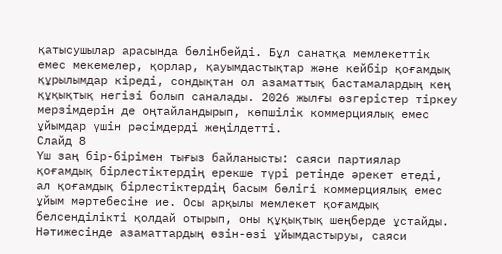қатысушылар арасында бөлінбейді. Бұл санатқа мемлекеттік емес мекемелер, қорлар, қауымдастықтар және кейбір қоғамдық құрылымдар кіреді, сондықтан ол азаматтық бастамалардың кең құқықтық негізі болып саналады. 2026 жылғы өзгерістер тіркеу мерзімдерін де оңтайландырып, көпшілік коммерциялық емес ұйымдар үшін рәсімдерді жеңілдетті.
Слайд 8
Үш заң бір-бірімен тығыз байланысты: саяси партиялар қоғамдық бірлестіктердің ерекше түрі ретінде әрекет етеді, ал қоғамдық бірлестіктердің басым бөлігі коммерциялық емес ұйым мәртебесіне ие. Осы арқылы мемлекет қоғамдық белсенділікті қолдай отырып, оны құқықтық шеңберде ұстайды. Нәтижесінде азаматтардың өзін-өзі ұйымдастыруы, саяси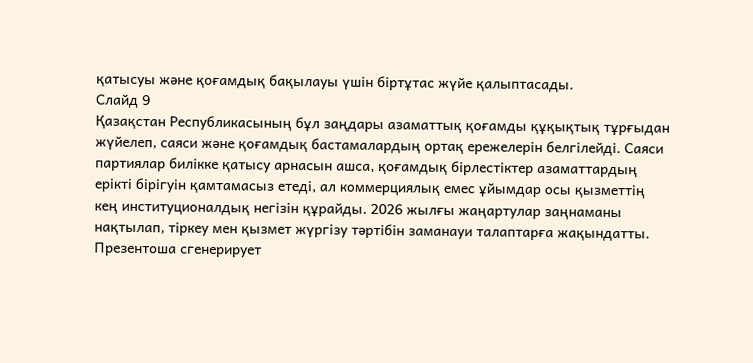қатысуы және қоғамдық бақылауы үшін біртұтас жүйе қалыптасады.
Слайд 9
Қазақстан Республикасының бұл заңдары азаматтық қоғамды құқықтық тұрғыдан жүйелеп, саяси және қоғамдық бастамалардың ортақ ережелерін белгілейді. Саяси партиялар билікке қатысу арнасын ашса, қоғамдық бірлестіктер азаматтардың ерікті бірігуін қамтамасыз етеді, ал коммерциялық емес ұйымдар осы қызметтің кең институционалдық негізін құрайды. 2026 жылғы жаңартулар заңнаманы нақтылап, тіркеу мен қызмет жүргізу тәртібін заманауи талаптарға жақындатты.
Презентоша сгенерирует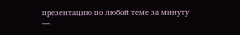презентацию по любой теме за минуту —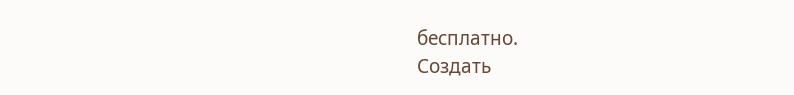бесплатно.
Создать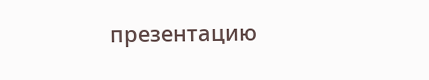презентацию